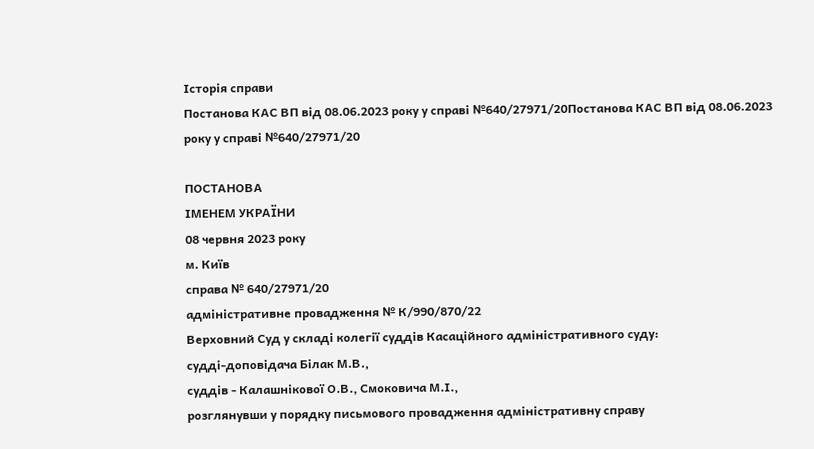Історія справи
Постанова КАС ВП від 08.06.2023 року у справі №640/27971/20Постанова КАС ВП від 08.06.2023 року у справі №640/27971/20

ПОСТАНОВА
ІМЕНЕМ УКРАЇНИ
08 червня 2023 року
м. Київ
справа № 640/27971/20
адміністративне провадження № К/990/870/22
Верховний Суд у складі колегії суддів Касаційного адміністративного суду:
судді-доповідача Білак М.В.,
суддів - Калашнікової О.В., Смоковича М.І.,
розглянувши у порядку письмового провадження адміністративну справу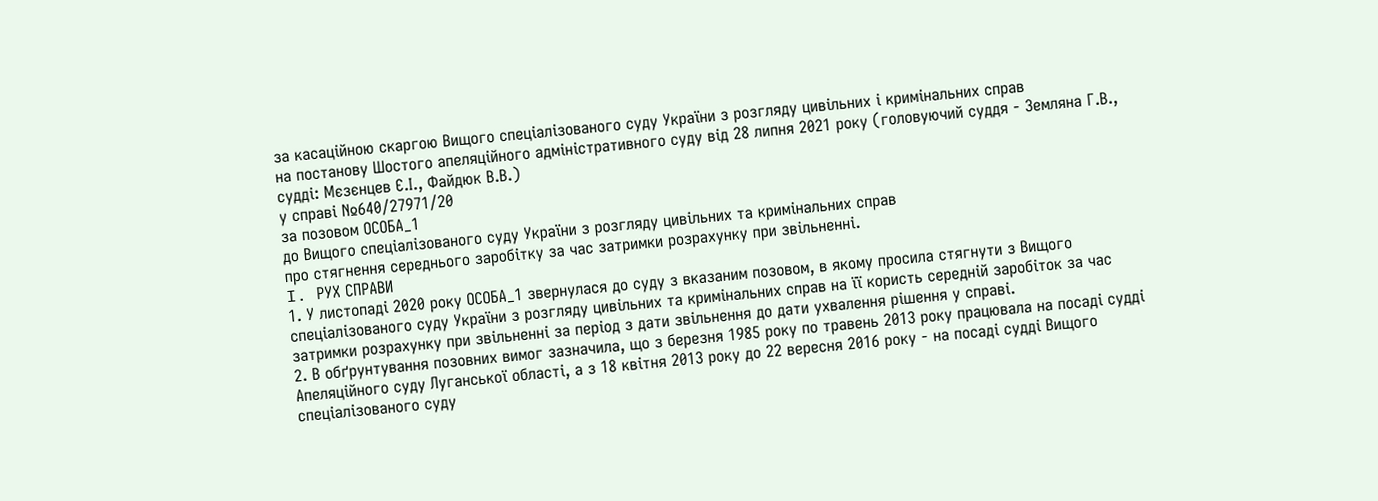за касаційною скаргою Вищого спеціалізованого суду України з розгляду цивільних і кримінальних справ
на постанову Шостого апеляційного адміністративного суду від 28 липня 2021 року (головуючий суддя - Земляна Г.В., судді: Мєзєнцев Є.І., Файдюк В.В.)
у справі №640/27971/20
за позовом ОСОБА_1
до Вищого спеціалізованого суду України з розгляду цивільних та кримінальних справ
про стягнення середнього заробітку за час затримки розрахунку при звільненні.
I. РУХ СПРАВИ
1. У листопаді 2020 року ОСОБА_1 звернулася до суду з вказаним позовом, в якому просила стягнути з Вищого спеціалізованого суду України з розгляду цивільних та кримінальних справ на її користь середній заробіток за час затримки розрахунку при звільненні за період з дати звільнення до дати ухвалення рішення у справі.
2. В обґрунтування позовних вимог зазначила, що з березня 1985 року по травень 2013 року працювала на посаді судді Апеляційного суду Луганської області, а з 18 квітня 2013 року до 22 вересня 2016 року - на посаді судді Вищого спеціалізованого суду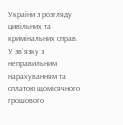України з розгляду цивільних та кримінальних справ. У зв`язку з неправильним нарахуванням та сплатою щомісячного грошового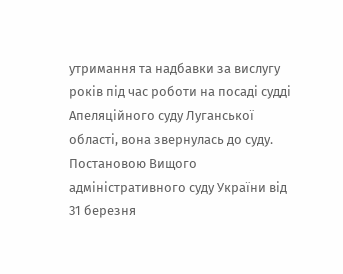утримання та надбавки за вислугу років під час роботи на посаді судді Апеляційного суду Луганської області, вона звернулась до суду. Постановою Вищого адміністративного суду України від 31 березня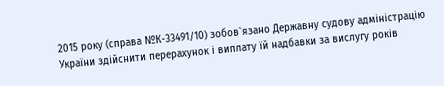2015 року (справа №К-33491/10) зобов`язано Державну судову адміністрацію України здійснити перерахунок і виплату їй надбавки за вислугу років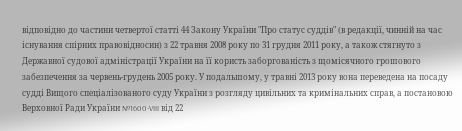відповідно до частини четвертої статті 44 Закону України "Про статус суддів" (в редакції, чинній на час існування спірних правовідносин) з 22 травня 2008 року по 31 грудня 2011 року, а також стягнуто з Державної судової адміністрації України на її користь заборгованість з щомісячного грошового забезпечення за червень-грудень 2005 року. У подальшому, у травні 2013 року вона переведена на посаду судді Вищого спеціалізованого суду України з розгляду цивільних та кримінальних справ, а постановою Верховної Ради України №1600-VIII від 22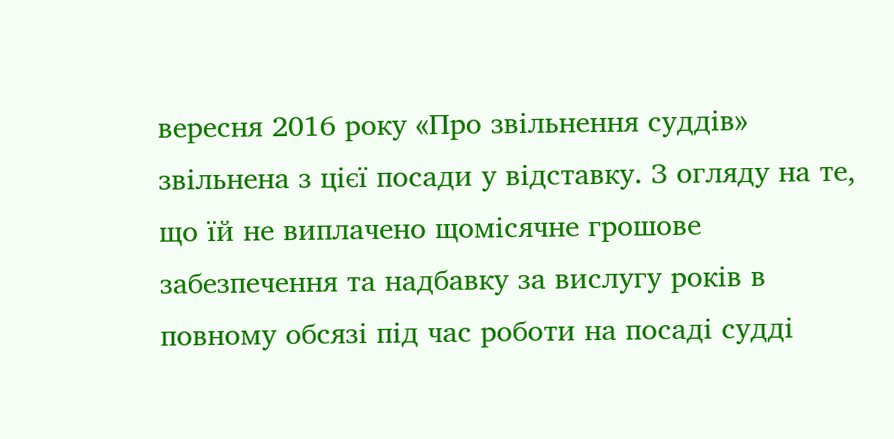вересня 2016 року «Про звільнення суддів» звільнена з цієї посади у відставку. З огляду на те, що їй не виплачено щомісячне грошове забезпечення та надбавку за вислугу років в повному обсязі під час роботи на посаді судді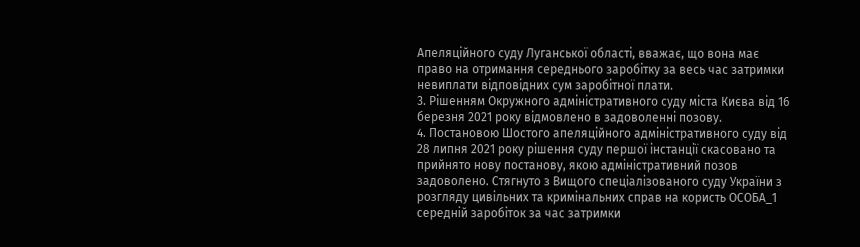Апеляційного суду Луганської області, вважає, що вона має право на отримання середнього заробітку за весь час затримки невиплати відповідних сум заробітної плати.
3. Рішенням Окружного адміністративного суду міста Києва від 16 березня 2021 року відмовлено в задоволенні позову.
4. Постановою Шостого апеляційного адміністративного суду від 28 липня 2021 року рішення суду першої інстанції скасовано та прийнято нову постанову, якою адміністративний позов задоволено. Стягнуто з Вищого спеціалізованого суду України з розгляду цивільних та кримінальних справ на користь ОСОБА_1 середній заробіток за час затримки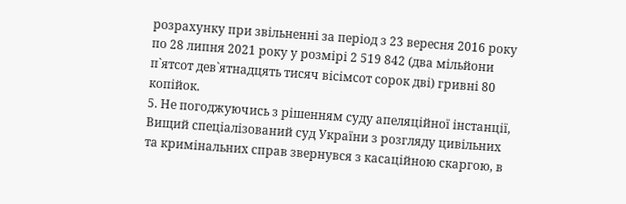розрахунку при звільненні за період з 23 вересня 2016 року по 28 липня 2021 року у розмірі 2 519 842 (два мільйони п`ятсот дев`ятнадцять тисяч вісімсот сорок дві) гривні 80 копійок.
5. Не погоджуючись з рішенням суду апеляційної інстанції, Вищий спеціалізований суд України з розгляду цивільних та кримінальних справ звернувся з касаційною скаргою, в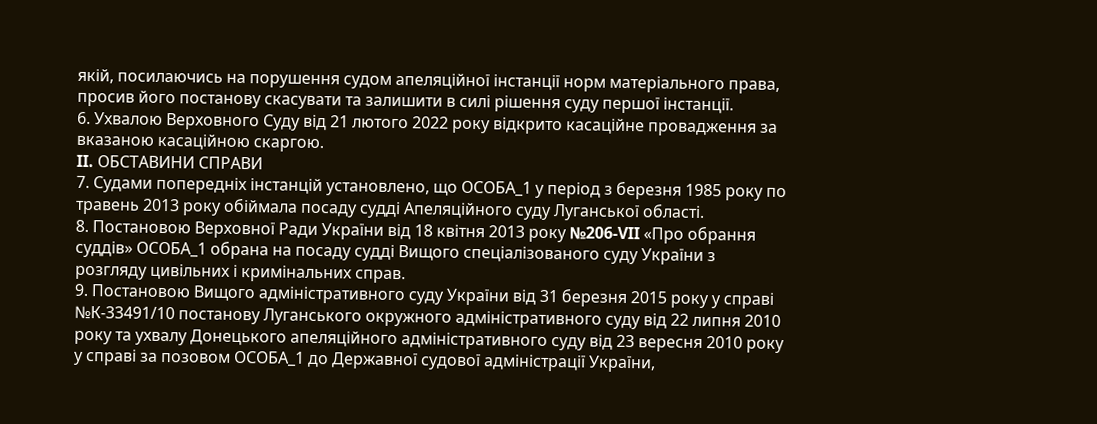якій, посилаючись на порушення судом апеляційної інстанції норм матеріального права, просив його постанову скасувати та залишити в силі рішення суду першої інстанції.
6. Ухвалою Верховного Суду від 21 лютого 2022 року відкрито касаційне провадження за вказаною касаційною скаргою.
II. ОБСТАВИНИ СПРАВИ
7. Судами попередніх інстанцій установлено, що ОСОБА_1 у період з березня 1985 року по травень 2013 року обіймала посаду судді Апеляційного суду Луганської області.
8. Постановою Верховної Ради України від 18 квітня 2013 року №206-VII «Про обрання суддів» ОСОБА_1 обрана на посаду судді Вищого спеціалізованого суду України з розгляду цивільних і кримінальних справ.
9. Постановою Вищого адміністративного суду України від 31 березня 2015 року у справі №К-33491/10 постанову Луганського окружного адміністративного суду від 22 липня 2010 року та ухвалу Донецького апеляційного адміністративного суду від 23 вересня 2010 року у справі за позовом ОСОБА_1 до Державної судової адміністрації України,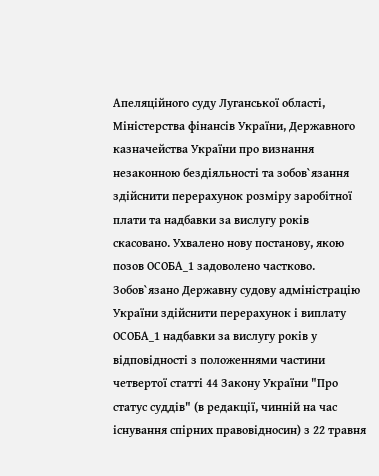Апеляційного суду Луганської області, Міністерства фінансів України, Державного казначейства України про визнання незаконною бездіяльності та зобов`язання здійснити перерахунок розміру заробітної плати та надбавки за вислугу років скасовано. Ухвалено нову постанову, якою позов ОСОБА_1 задоволено частково. Зобов`язано Державну судову адміністрацію України здійснити перерахунок і виплату ОСОБА_1 надбавки за вислугу років у відповідності з положеннями частини четвертої статті 44 Закону України "Про статус суддів" (в редакції, чинній на час існування спірних правовідносин) з 22 травня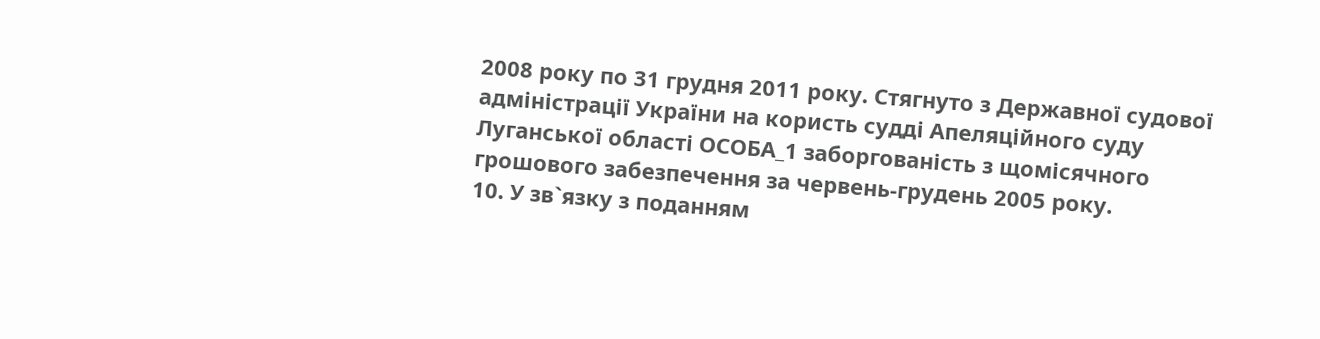2008 року по 31 грудня 2011 року. Стягнуто з Державної судової адміністрації України на користь судді Апеляційного суду Луганської області ОСОБА_1 заборгованість з щомісячного грошового забезпечення за червень-грудень 2005 року.
10. У зв`язку з поданням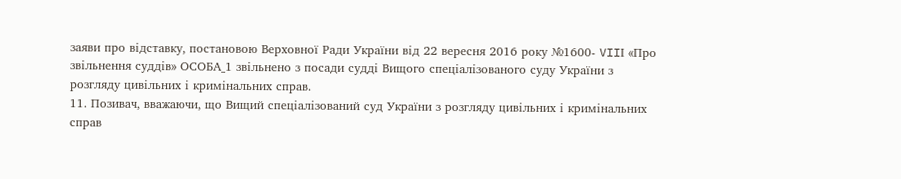заяви про відставку, постановою Верховної Ради України від 22 вересня 2016 року №1600- VIIІ «Про звільнення суддів» ОСОБА_1 звільнено з посади судді Вищого спеціалізованого суду України з розгляду цивільних і кримінальних справ.
11. Позивач, вважаючи, що Вищий спеціалізований суд України з розгляду цивільних і кримінальних справ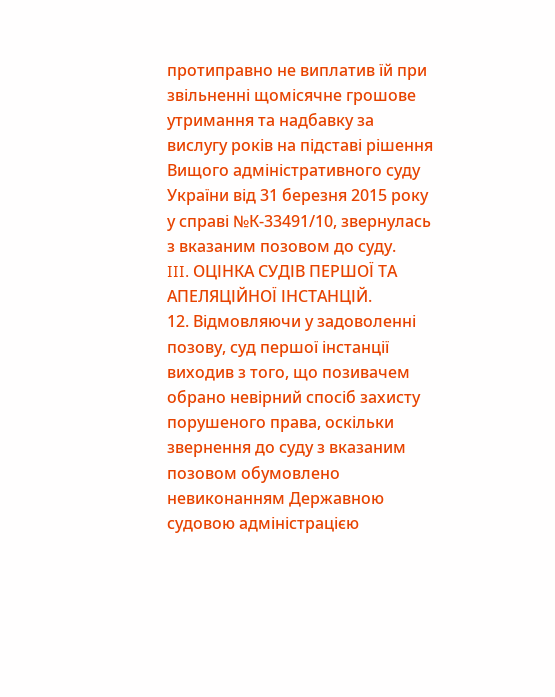протиправно не виплатив їй при звільненні щомісячне грошове утримання та надбавку за вислугу років на підставі рішення Вищого адміністративного суду України від 31 березня 2015 року у справі №К-33491/10, звернулась з вказаним позовом до суду.
III. ОЦІНКА СУДІВ ПЕРШОЇ ТА АПЕЛЯЦІЙНОЇ ІНСТАНЦІЙ.
12. Відмовляючи у задоволенні позову, суд першої інстанції виходив з того, що позивачем обрано невірний спосіб захисту порушеного права, оскільки звернення до суду з вказаним позовом обумовлено невиконанням Державною судовою адміністрацією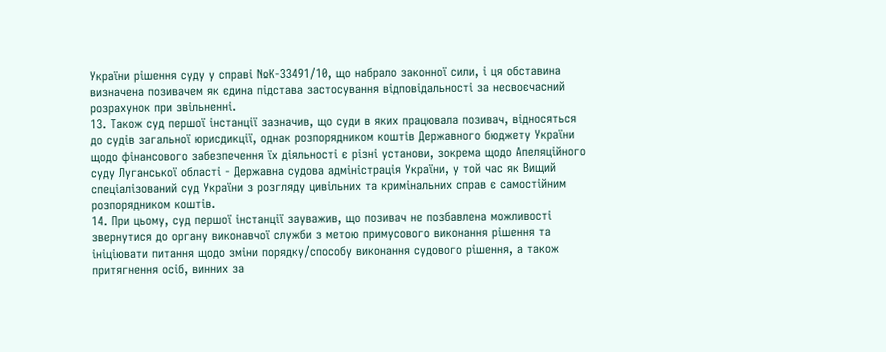України рішення суду у справі №К-33491/10, що набрало законної сили, і ця обставина визначена позивачем як єдина підстава застосування відповідальності за несвоєчасний розрахунок при звільненні.
13. Також суд першої інстанції зазначив, що суди в яких працювала позивач, відносяться до судів загальної юрисдикції, однак розпорядником коштів Державного бюджету України щодо фінансового забезпечення їх діяльності є різні установи, зокрема щодо Апеляційного суду Луганської області - Державна судова адміністрація України, у той час як Вищий спеціалізований суд України з розгляду цивільних та кримінальних справ є самостійним розпорядником коштів.
14. При цьому, суд першої інстанції зауважив, що позивач не позбавлена можливості звернутися до органу виконавчої служби з метою примусового виконання рішення та ініціювати питання щодо зміни порядку/способу виконання судового рішення, а також притягнення осіб, винних за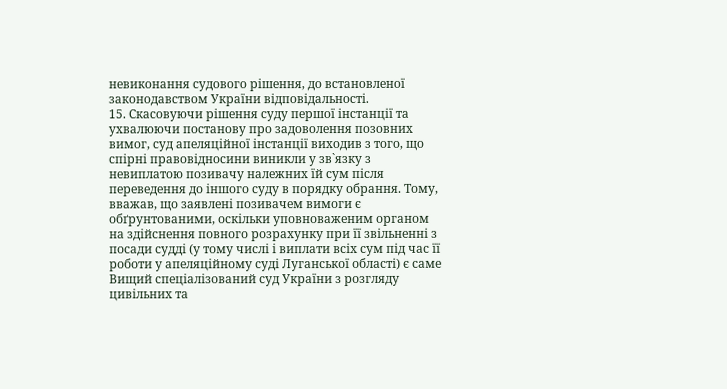невиконання судового рішення, до встановленої законодавством України відповідальності.
15. Скасовуючи рішення суду першої інстанції та ухвалюючи постанову про задоволення позовних вимог, суд апеляційної інстанції виходив з того, що спірні правовідносини виникли у зв`язку з невиплатою позивачу належних їй сум після переведення до іншого суду в порядку обрання. Тому, вважав, що заявлені позивачем вимоги є обґрунтованими, оскільки уповноваженим органом на здійснення повного розрахунку при її звільненні з посади судді (у тому числі і виплати всіх сум під час її роботи у апеляційному суді Луганської області) є саме Вищий спеціалізований суд України з розгляду цивільних та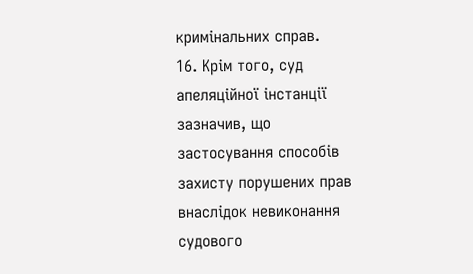кримінальних справ.
16. Крім того, суд апеляційної інстанції зазначив, що застосування способів захисту порушених прав внаслідок невиконання судового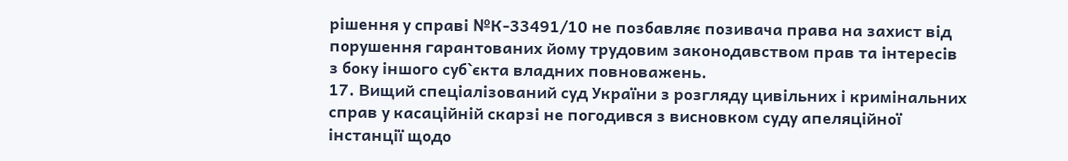рішення у справі №К-33491/10 не позбавляє позивача права на захист від порушення гарантованих йому трудовим законодавством прав та інтересів з боку іншого суб`єкта владних повноважень.
17. Вищий спеціалізований суд України з розгляду цивільних і кримінальних справ у касаційній скарзі не погодився з висновком суду апеляційної інстанції щодо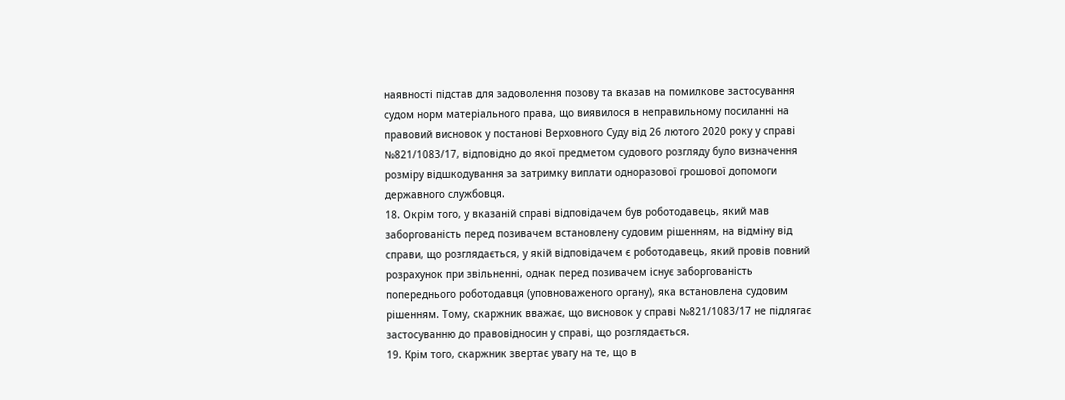наявності підстав для задоволення позову та вказав на помилкове застосування судом норм матеріального права, що виявилося в неправильному посиланні на правовий висновок у постанові Верховного Суду від 26 лютого 2020 року у справі №821/1083/17, відповідно до якої предметом судового розгляду було визначення розміру відшкодування за затримку виплати одноразової грошової допомоги державного службовця.
18. Окрім того, у вказаній справі відповідачем був роботодавець, який мав заборгованість перед позивачем встановлену судовим рішенням, на відміну від справи, що розглядається, у якій відповідачем є роботодавець, який провів повний розрахунок при звільненні, однак перед позивачем існує заборгованість попереднього роботодавця (уповноваженого органу), яка встановлена судовим рішенням. Тому, скаржник вважає, що висновок у справі №821/1083/17 не підлягає застосуванню до правовідносин у справі, що розглядається.
19. Крім того, скаржник звертає увагу на те, що в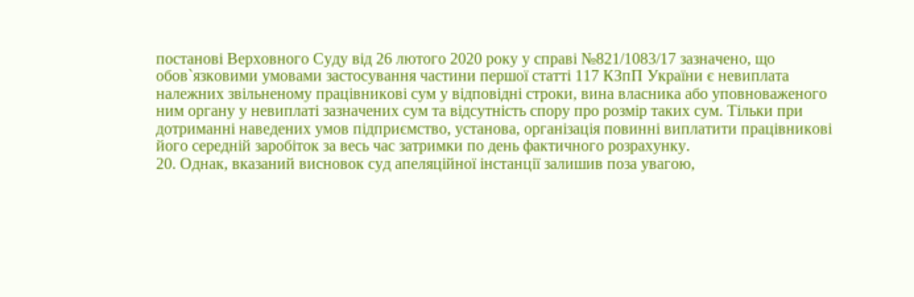постанові Верховного Суду від 26 лютого 2020 року у справі №821/1083/17 зазначено, що обов`язковими умовами застосування частини першої статті 117 КЗпП України є невиплата належних звільненому працівникові сум у відповідні строки, вина власника або уповноваженого ним органу у невиплаті зазначених сум та відсутність спору про розмір таких сум. Тільки при дотриманні наведених умов підприємство, установа, організація повинні виплатити працівникові його середній заробіток за весь час затримки по день фактичного розрахунку.
20. Однак, вказаний висновок суд апеляційної інстанції залишив поза увагою,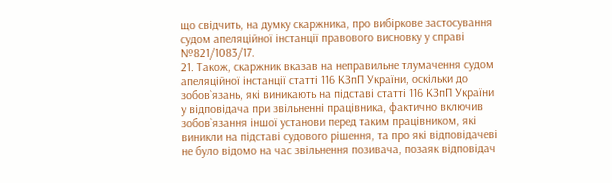що свідчить, на думку скаржника, про вибіркове застосування судом апеляційної інстанції правового висновку у справі №821/1083/17.
21. Також, скаржник вказав на неправильне тлумачення судом апеляційної інстанції статті 116 КЗпП України, оскільки до зобов`язань, які виникають на підставі статті 116 КЗпП України у відповідача при звільненні працівника, фактично включив зобов`язання іншої установи перед таким працівником, які виникли на підставі судового рішення, та про які відповідачеві не було відомо на час звільнення позивача, позаяк відповідач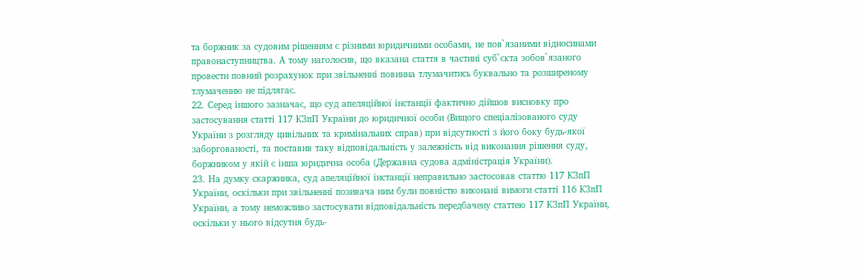та боржник за судовим рішенням є різними юридичними особами, не пов`язаними відносинами правонаступництва. А тому наголосив, що вказана стаття в частині суб`єкта зобов`язаного провести повний розрахунок при звільненні повинна тлумачитись буквально та розширеному тлумаченню не підлягає.
22. Серед іншого зазначає, що суд апеляційної інстанції фактично дійшов висновку про застосування статті 117 КЗпП України до юридичної особи (Вищого спеціалізованого суду України з розгляду цивільних та кримінальних справ) при відсутності з його боку будь-якої заборгованості, та поставив таку відповідальність у залежність від виконання рішення суду, боржником у якій є інша юридична особа (Державна судова адміністрація України).
23. На думку скаржника, суд апеляційної інстанції неправильно застосовав статтю 117 КЗпП України, оскільки при звільненні позивача ним були повністю виконані вимоги статті 116 КЗпП України, а тому неможливо застосувати відповідальність передбачену статтею 117 КЗпП України, оскільки у нього відсутня будь-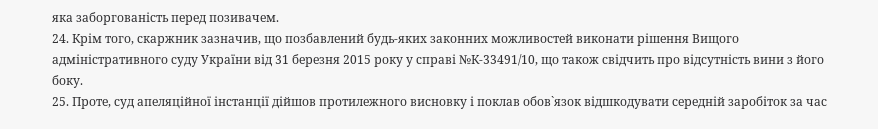яка заборгованість перед позивачем.
24. Крім того, скаржник зазначив, що позбавлений будь-яких законних можливостей виконати рішення Вищого адміністративного суду України від 31 березня 2015 року у справі №К-33491/10, що також свідчить про відсутність вини з його боку.
25. Проте, суд апеляційної інстанції дійшов протилежного висновку і поклав обов`язок відшкодувати середній заробіток за час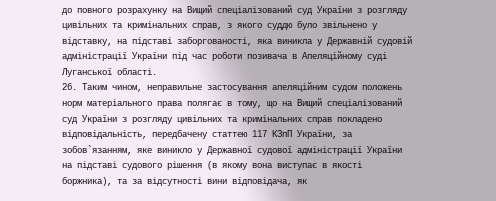до повного розрахунку на Вищий спеціалізований суд України з розгляду цивільних та кримінальних справ, з якого суддю було звільнено у відставку, на підставі заборгованості, яка виникла у Державній судовій адміністрації України під час роботи позивача в Апеляційному суді Луганської області.
26. Таким чином, неправильне застосування апеляційним судом положень норм матеріального права полягає в тому, що на Вищий спеціалізований суд України з розгляду цивільних та кримінальних справ покладено відповідальність, передбачену статтею 117 КЗпП України, за зобов`язанням, яке виникло у Державної судової адміністрації України на підставі судового рішення (в якому вона виступає в якості боржника), та за відсутності вини відповідача, як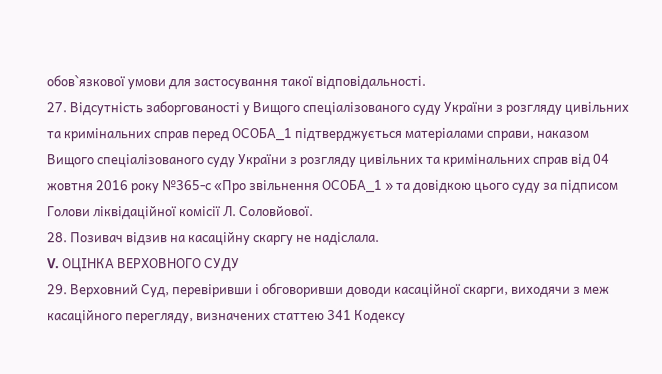обов`язкової умови для застосування такої відповідальності.
27. Відсутність заборгованості у Вищого спеціалізованого суду України з розгляду цивільних та кримінальних справ перед ОСОБА_1 підтверджується матеріалами справи, наказом Вищого спеціалізованого суду України з розгляду цивільних та кримінальних справ від 04 жовтня 2016 року №365-с «Про звільнення ОСОБА_1 » та довідкою цього суду за підписом Голови ліквідаційної комісії Л. Соловйової.
28. Позивач відзив на касаційну скаргу не надіслала.
V. ОЦІНКА ВЕРХОВНОГО СУДУ
29. Верховний Суд, перевіривши і обговоривши доводи касаційної скарги, виходячи з меж касаційного перегляду, визначених статтею 341 Кодексу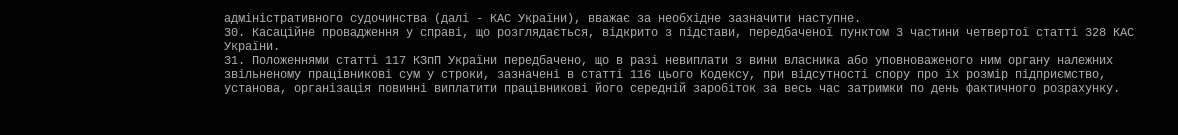адміністративного судочинства (далі - КАС України), вважає за необхідне зазначити наступне.
30. Касаційне провадження у справі, що розглядається, відкрито з підстави, передбаченої пунктом 3 частини четвертої статті 328 КАС України.
31. Положеннями статті 117 КЗпП України передбачено, що в разі невиплати з вини власника або уповноваженого ним органу належних звільненому працівникові сум у строки, зазначені в статті 116 цього Кодексу, при відсутності спору про їх розмір підприємство, установа, організація повинні виплатити працівникові його середній заробіток за весь час затримки по день фактичного розрахунку.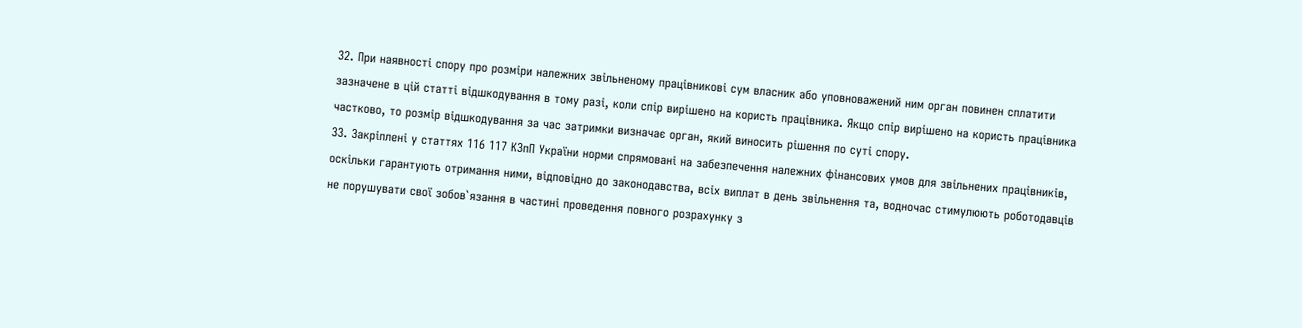32. При наявності спору про розміри належних звільненому працівникові сум власник або уповноважений ним орган повинен сплатити зазначене в цій статті відшкодування в тому разі, коли спір вирішено на користь працівника. Якщо спір вирішено на користь працівника частково, то розмір відшкодування за час затримки визначає орган, який виносить рішення по суті спору.
33. Закріплені у статтях 116 117 КЗпП України норми спрямовані на забезпечення належних фінансових умов для звільнених працівників, оскільки гарантують отримання ними, відповідно до законодавства, всіх виплат в день звільнення та, водночас стимулюють роботодавців не порушувати свої зобов`язання в частині проведення повного розрахунку з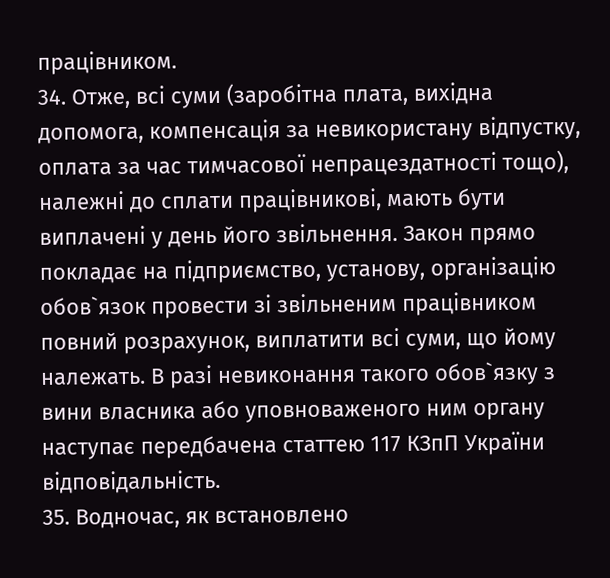працівником.
34. Отже, всі суми (заробітна плата, вихідна допомога, компенсація за невикористану відпустку, оплата за час тимчасової непрацездатності тощо), належні до сплати працівникові, мають бути виплачені у день його звільнення. Закон прямо покладає на підприємство, установу, організацію обов`язок провести зі звільненим працівником повний розрахунок, виплатити всі суми, що йому належать. В разі невиконання такого обов`язку з вини власника або уповноваженого ним органу наступає передбачена статтею 117 КЗпП України відповідальність.
35. Водночас, як встановлено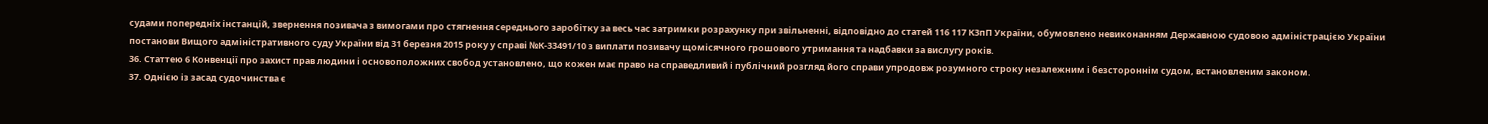судами попередніх інстанцій, звернення позивача з вимогами про стягнення середнього заробітку за весь час затримки розрахунку при звільненні, відповідно до статей 116 117 КЗпП України, обумовлено невиконанням Державною судовою адміністрацією України постанови Вищого адміністративного суду України від 31 березня 2015 року у справі №К-33491/10 з виплати позивачу щомісячного грошового утримання та надбавки за вислугу років.
36. Статтею 6 Конвенції про захист прав людини і основоположних свобод установлено, що кожен має право на справедливий і публічний розгляд його справи упродовж розумного строку незалежним і безстороннім судом, встановленим законом.
37. Однією із засад судочинства є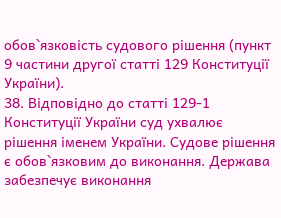обов`язковість судового рішення (пункт 9 частини другої статті 129 Конституції України).
38. Відповідно до статті 129-1 Конституції України суд ухвалює рішення іменем України. Судове рішення є обов`язковим до виконання. Держава забезпечує виконання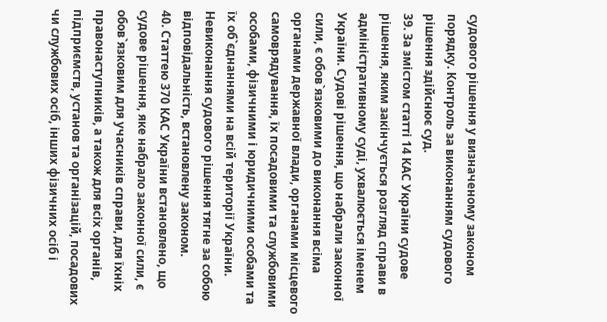судового рішення у визначеному законом порядку. Контроль за виконанням судового рішення здійснює суд.
39. За змістом статті 14 КАС України судове рішення, яким закінчується розгляд справи в адміністративному суді, ухвалюється іменем України. Судові рішення, що набрали законної сили, є обов`язковими до виконання всіма органами державної влади, органами місцевого самоврядування, їх посадовими та службовими особами, фізичними і юридичними особами та їх об`єднаннями на всій території України. Невиконання судового рішення тягне за собою відповідальність, встановлену законом.
40. Статтею 370 КАС України встановлено, що судове рішення, яке набрало законної сили, є обов`язковим для учасників справи, для їхніх правонаступників, а також для всіх органів, підприємств, установ та організацій, посадових чи службових осіб, інших фізичних осіб і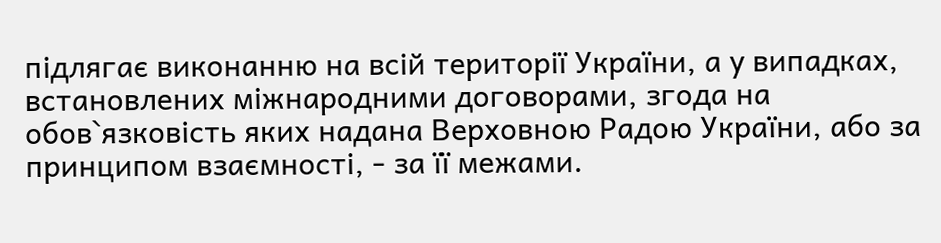підлягає виконанню на всій території України, а у випадках, встановлених міжнародними договорами, згода на обов`язковість яких надана Верховною Радою України, або за принципом взаємності, - за її межами.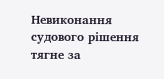Невиконання судового рішення тягне за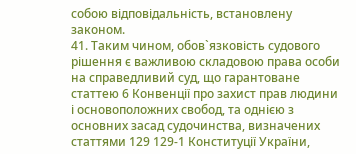собою відповідальність, встановлену законом.
41. Таким чином, обов`язковість судового рішення є важливою складовою права особи на справедливий суд, що гарантоване статтею 6 Конвенції про захист прав людини і основоположних свобод, та однією з основних засад судочинства, визначених статтями 129 129-1 Конституції України,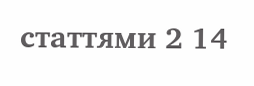статтями 2 14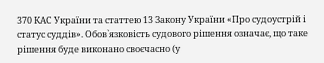370 КАС України та статтею 13 Закону України «Про судоустрій і статус суддів». Обов`язковість судового рішення означає, що таке рішення буде виконано своєчасно (у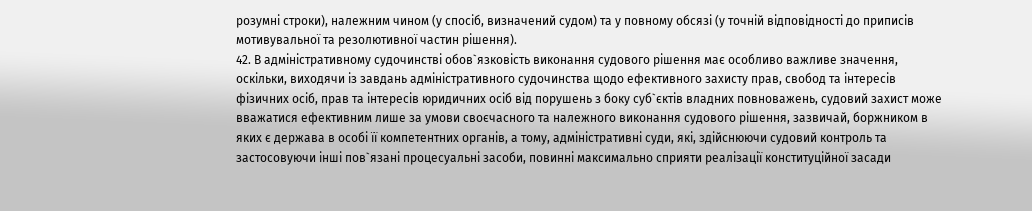розумні строки), належним чином (у спосіб, визначений судом) та у повному обсязі (у точній відповідності до приписів мотивувальної та резолютивної частин рішення).
42. В адміністративному судочинстві обов`язковість виконання судового рішення має особливо важливе значення, оскільки, виходячи із завдань адміністративного судочинства щодо ефективного захисту прав, свобод та інтересів фізичних осіб, прав та інтересів юридичних осіб від порушень з боку суб`єктів владних повноважень, судовий захист може вважатися ефективним лише за умови своєчасного та належного виконання судового рішення, зазвичай, боржником в яких є держава в особі її компетентних органів, а тому, адміністративні суди, які, здійснюючи судовий контроль та застосовуючи інші пов`язані процесуальні засоби, повинні максимально сприяти реалізації конституційної засади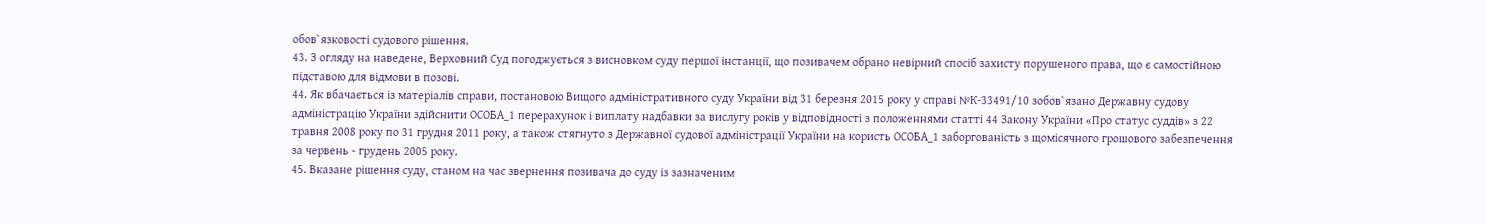обов`язковості судового рішення.
43. З огляду на наведене, Верховний Суд погоджується з висновком суду першої інстанції, що позивачем обрано невірний спосіб захисту порушеного права, що є самостійною підставою для відмови в позові.
44. Як вбачається із матеріалів справи, постановою Вищого адміністративного суду України від 31 березня 2015 року у справі №К-33491/10 зобов`язано Державну судову адміністрацію України здійснити ОСОБА_1 перерахунок і виплату надбавки за вислугу років у відповідності з положеннями статті 44 Закону України «Про статус суддів» з 22 травня 2008 року по 31 грудня 2011 року, а також стягнуто з Державної судової адміністрації України на користь ОСОБА_1 заборгованість з щомісячного грошового забезпечення за червень - грудень 2005 року.
45. Вказане рішення суду, станом на час звернення позивача до суду із зазначеним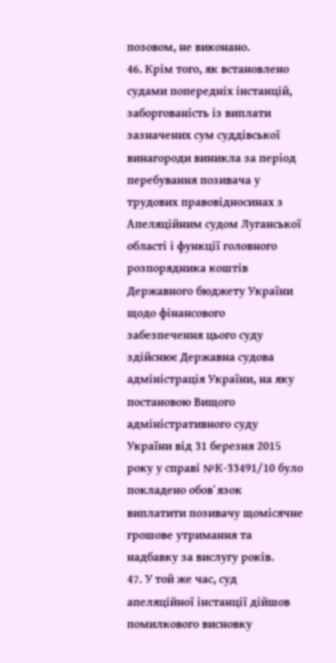позовом, не виконано.
46. Крім того, як встановлено судами попередніх інстанцій, заборгованість із виплати зазначених сум суддівської винагороди виникла за період перебування позивача у трудових правовідносинах з Апеляційним судом Луганської області і функції головного розпорядника коштів Державного бюджету України щодо фінансового забезпечення цього суду здійснює Державна судова адміністрація України, на яку постановою Вищого адміністративного суду України від 31 березня 2015 року у справі №К-33491/10 було покладено обов`язок виплатити позивачу щомісячне грошове утримання та надбавку за вислугу років.
47. У той же час, суд апеляційної інстанції дійшов помилкового висновку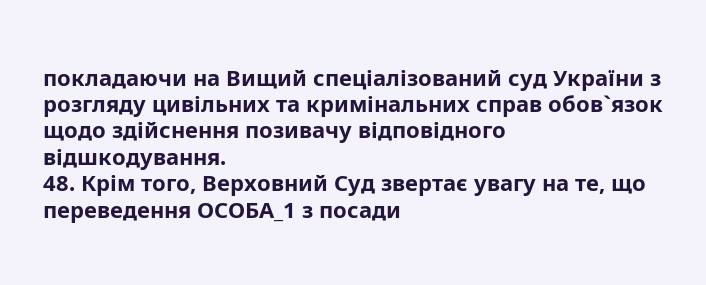покладаючи на Вищий спеціалізований суд України з розгляду цивільних та кримінальних справ обов`язок щодо здійснення позивачу відповідного відшкодування.
48. Крім того, Верховний Суд звертає увагу на те, що переведення ОСОБА_1 з посади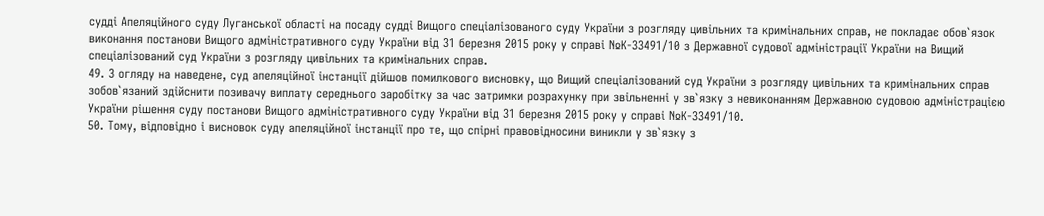судді Апеляційного суду Луганської області на посаду судді Вищого спеціалізованого суду України з розгляду цивільних та кримінальних справ, не покладає обов`язок виконання постанови Вищого адміністративного суду України від 31 березня 2015 року у справі №К-33491/10 з Державної судової адміністрації України на Вищий спеціалізований суд України з розгляду цивільних та кримінальних справ.
49. З огляду на наведене, суд апеляційної інстанції дійшов помилкового висновку, що Вищий спеціалізований суд України з розгляду цивільних та кримінальних справ зобов`язаний здійснити позивачу виплату середнього заробітку за час затримки розрахунку при звільненні у зв`язку з невиконанням Державною судовою адміністрацією України рішення суду постанови Вищого адміністративного суду України від 31 березня 2015 року у справі №К-33491/10.
50. Тому, відповідно і висновок суду апеляційної інстанції про те, що спірні правовідносини виникли у зв`язку з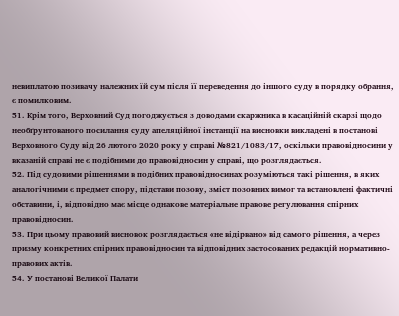невиплатою позивачу належних їй сум після її переведення до іншого суду в порядку обрання, є помилковим.
51. Крім того, Верховний Суд погоджується з доводами скаржника в касаційній скарзі щодо необґрунтованого посилання суду апеляційної інстанції на висновки викладені в постанові Верховного Суду від 26 лютого 2020 року у справі №821/1083/17, оскільки правовідносини у вказаній справі не є подібними до правовідносин у справі, що розглядається.
52. Під судовими рішеннями в подібних правовідносинах розуміються такі рішення, в яких аналогічними є предмет спору, підстави позову, зміст позовних вимог та встановлені фактичні обставини, і, відповідно має місце однакове матеріальне правове регулювання спірних правовідносин.
53. При цьому правовий висновок розглядається «не відірвано» від самого рішення, а через призму конкретних спірних правовідносин та відповідних застосованих редакцій нормативно-правових актів.
54. У постанові Великої Палати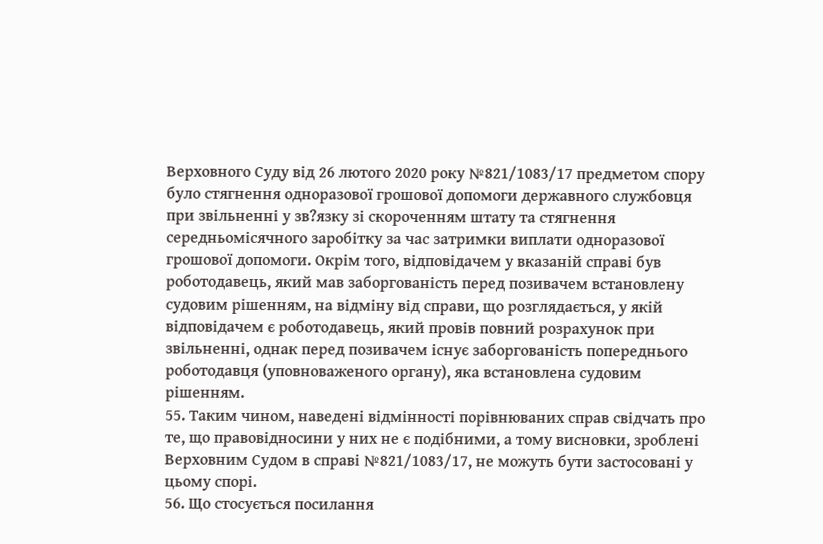Верховного Суду від 26 лютого 2020 року №821/1083/17 предметом спору було стягнення одноразової грошової допомоги державного службовця при звільненні у зв?язку зі скороченням штату та стягнення середньомісячного заробітку за час затримки виплати одноразової грошової допомоги. Окрім того, відповідачем у вказаній справі був роботодавець, який мав заборгованість перед позивачем встановлену судовим рішенням, на відміну від справи, що розглядається, у якій відповідачем є роботодавець, який провів повний розрахунок при звільненні, однак перед позивачем існує заборгованість попереднього роботодавця (уповноваженого органу), яка встановлена судовим рішенням.
55. Таким чином, наведені відмінності порівнюваних справ свідчать про те, що правовідносини у них не є подібними, а тому висновки, зроблені Верховним Судом в справі №821/1083/17, не можуть бути застосовані у цьому спорі.
56. Що стосується посилання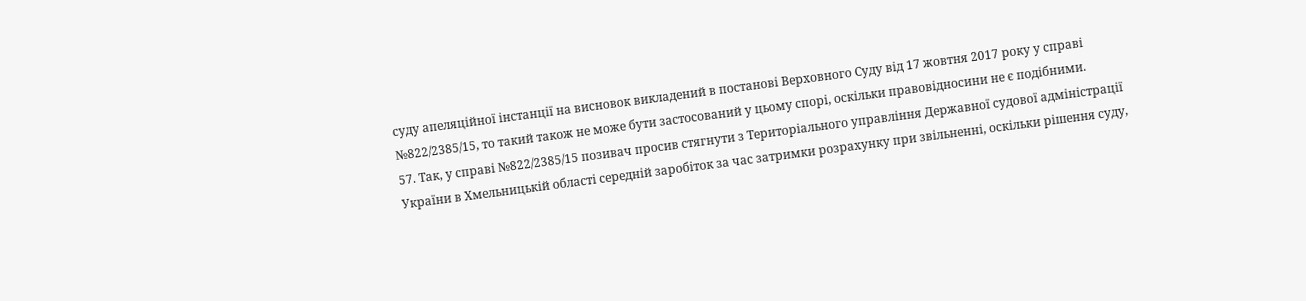суду апеляційної інстанції на висновок викладений в постанові Верховного Суду від 17 жовтня 2017 року у справі №822/2385/15, то такий також не може бути застосований у цьому спорі, оскільки правовідносини не є подібними.
57. Так, у справі №822/2385/15 позивач просив стягнути з Територіального управління Державної судової адміністрації України в Хмельницькій області середній заробіток за час затримки розрахунку при звільненні, оскільки рішення суду,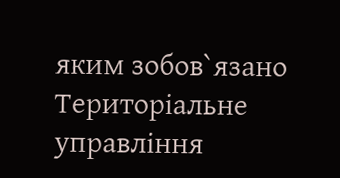яким зобов`язано Територіальне управління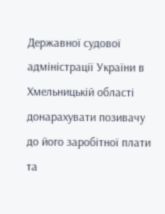Державної судової адміністрації України в Хмельницькій області донарахувати позивачу до його заробітної плати та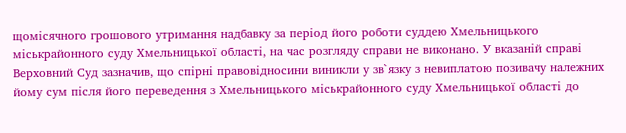щомісячного грошового утримання надбавку за період його роботи суддею Хмельницького міськрайонного суду Хмельницької області, на час розгляду справи не виконано. У вказаній справі Верховний Суд зазначив, що спірні правовідносини виникли у зв`язку з невиплатою позивачу належних йому сум після його переведення з Хмельницького міськрайонного суду Хмельницької області до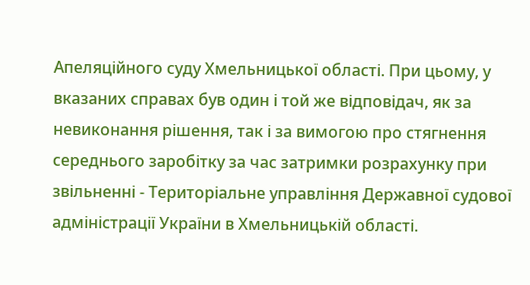Апеляційного суду Хмельницької області. При цьому, у вказаних справах був один і той же відповідач, як за невиконання рішення, так і за вимогою про стягнення середнього заробітку за час затримки розрахунку при звільненні - Територіальне управління Державної судової адміністрації України в Хмельницькій області.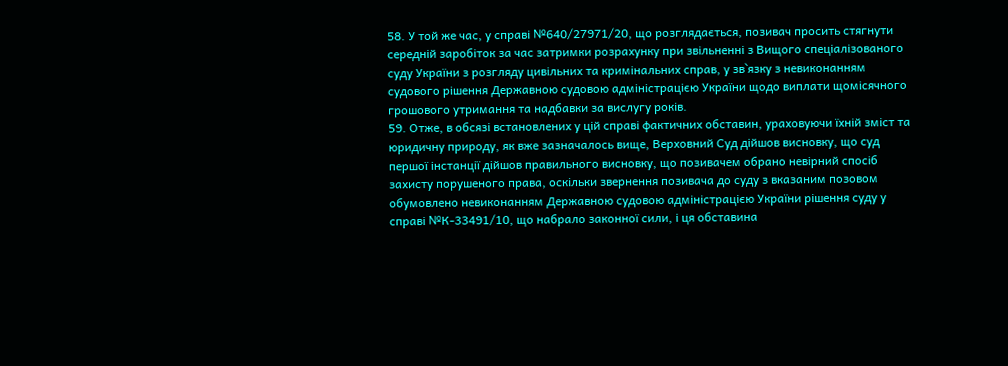58. У той же час, у справі №640/27971/20, що розглядається, позивач просить стягнути середній заробіток за час затримки розрахунку при звільненні з Вищого спеціалізованого суду України з розгляду цивільних та кримінальних справ, у зв`язку з невиконанням судового рішення Державною судовою адміністрацією України щодо виплати щомісячного грошового утримання та надбавки за вислугу років.
59. Отже, в обсязі встановлених у цій справі фактичних обставин, ураховуючи їхній зміст та юридичну природу, як вже зазначалось вище, Верховний Суд дійшов висновку, що суд першої інстанції дійшов правильного висновку, що позивачем обрано невірний спосіб захисту порушеного права, оскільки звернення позивача до суду з вказаним позовом обумовлено невиконанням Державною судовою адміністрацією України рішення суду у справі №К-33491/10, що набрало законної сили, і ця обставина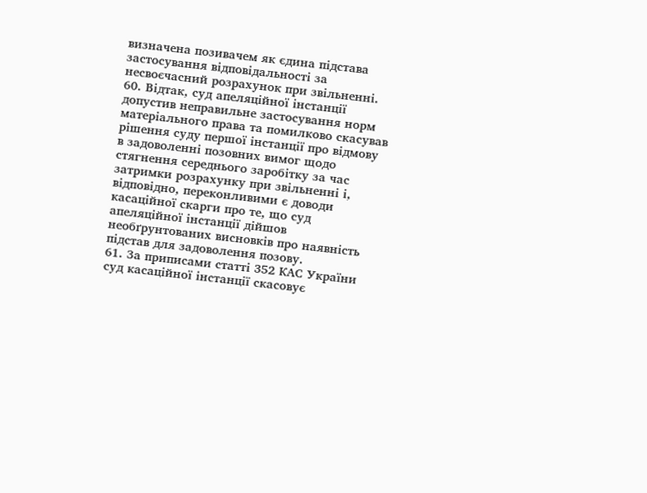визначена позивачем як єдина підстава застосування відповідальності за несвоєчасний розрахунок при звільненні.
60. Відтак, суд апеляційної інстанції допустив неправильне застосування норм матеріального права та помилково скасував рішення суду першої інстанції про відмову в задоволенні позовних вимог щодо стягнення середнього заробітку за час затримки розрахунку при звільненні і, відповідно, переконливими є доводи касаційної скарги про те, що суд апеляційної інстанції дійшов необґрунтованих висновків про наявність підстав для задоволення позову.
61. За приписами статті 352 КАС України суд касаційної інстанції скасовує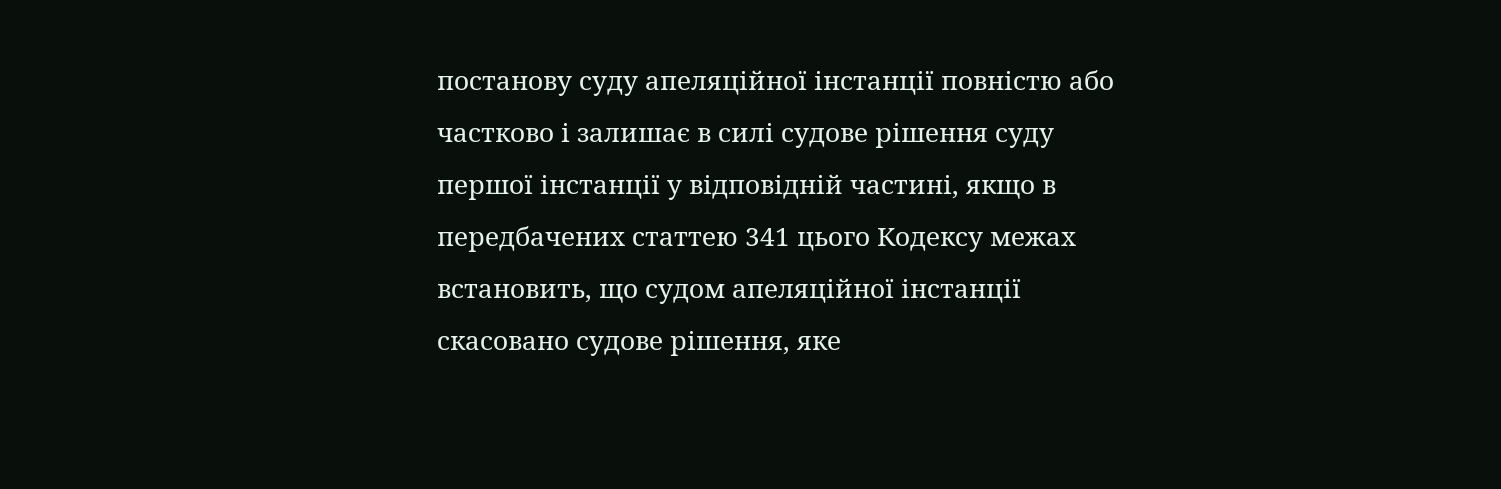постанову суду апеляційної інстанції повністю або частково і залишає в силі судове рішення суду першої інстанції у відповідній частині, якщо в передбачених статтею 341 цього Кодексу межах встановить, що судом апеляційної інстанції скасовано судове рішення, яке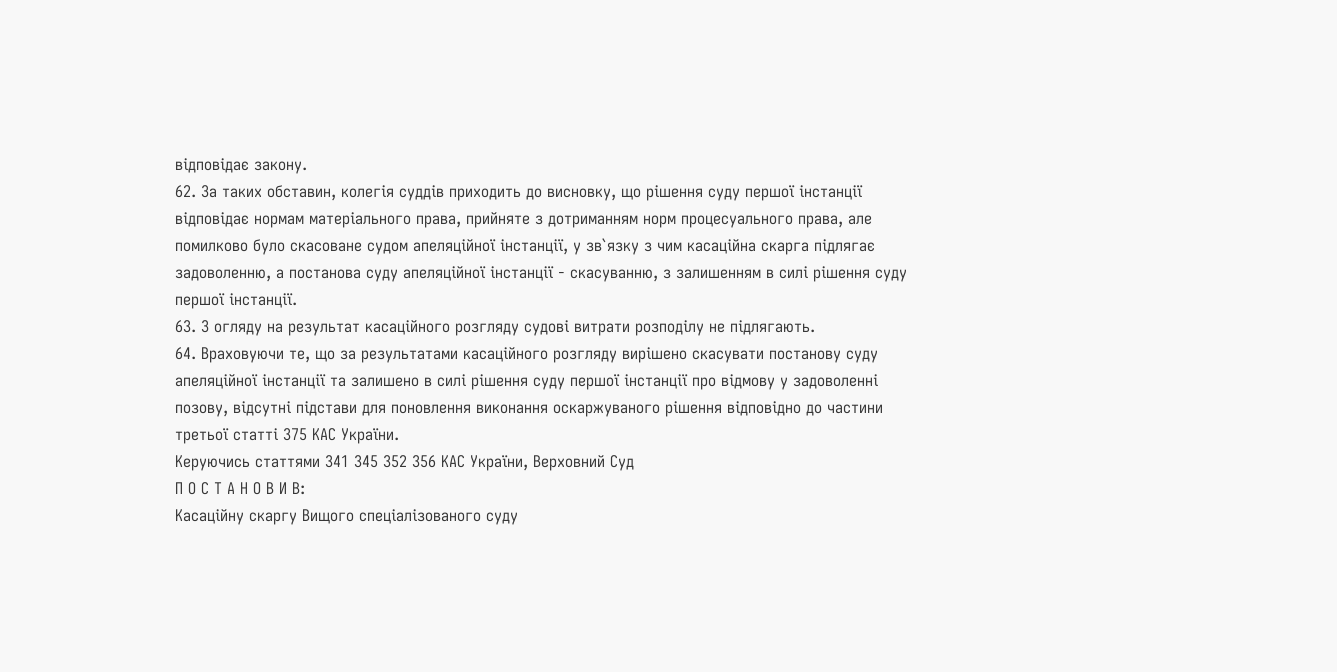відповідає закону.
62. За таких обставин, колегія суддів приходить до висновку, що рішення суду першої інстанції відповідає нормам матеріального права, прийняте з дотриманням норм процесуального права, але помилково було скасоване судом апеляційної інстанції, у зв`язку з чим касаційна скарга підлягає задоволенню, а постанова суду апеляційної інстанції - скасуванню, з залишенням в силі рішення суду першої інстанції.
63. З огляду на результат касаційного розгляду судові витрати розподілу не підлягають.
64. Враховуючи те, що за результатами касаційного розгляду вирішено скасувати постанову суду апеляційної інстанції та залишено в силі рішення суду першої інстанції про відмову у задоволенні позову, відсутні підстави для поновлення виконання оскаржуваного рішення відповідно до частини третьої статті 375 КАС України.
Керуючись статтями 341 345 352 356 КАС України, Верховний Суд
П О С Т А Н О В И В:
Касаційну скаргу Вищого спеціалізованого суду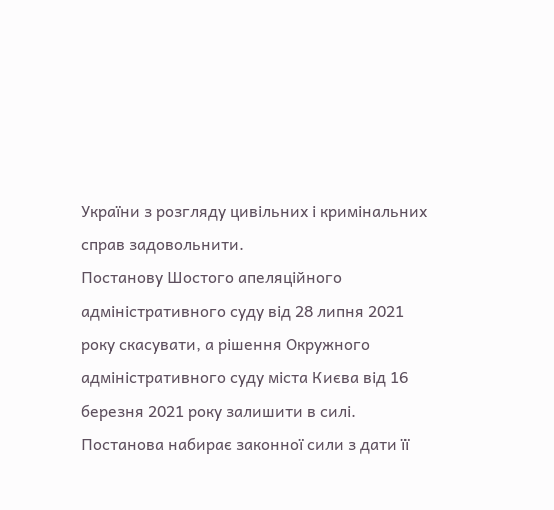України з розгляду цивільних і кримінальних справ задовольнити.
Постанову Шостого апеляційного адміністративного суду від 28 липня 2021 року скасувати, а рішення Окружного адміністративного суду міста Києва від 16 березня 2021 року залишити в силі.
Постанова набирає законної сили з дати її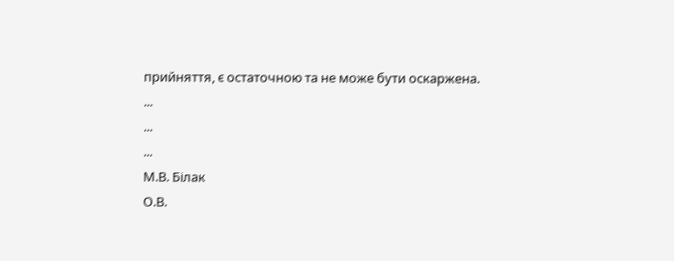прийняття, є остаточною та не може бути оскаржена.
...
...
...
М.В. Білак
О.В.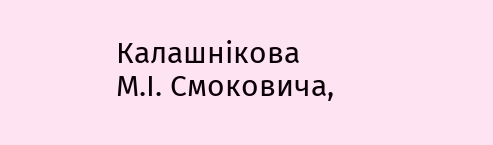Калашнікова
М.І. Смоковича,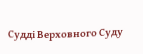Судді Верховного Суду